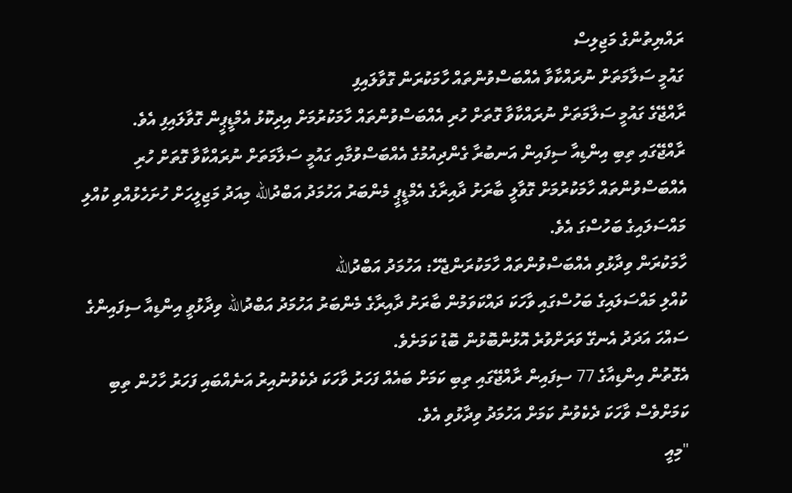ރައްޔިތުންގެ މަޖިލިސް
ގައުމީ ސަލާމަތަށް ނުރައްކާވާ އެއްބަސްވުންތައް ހާމަކުރަން ގޮވާލައިފި
ރާއްޖޭގެ ގައުމީ ސަލާމަތަށް ނުރައްކާވާ ގޮތަށް ހުރި އެއްބަސްވުންތައް ހާމަކުރުމަށް އިދިކޮޅު އެމްޑީޕީން ގޮވާލައިފި އެވެ.
ރާއްޖޭގައި ތިބި އިންޑިއާ ސިފައިން އަނބުރާ ގެންދިއުމުގެ އެއްބަސްވުމާއި ގައުމީ ސަލާމަތަށް ނުރައްކާވާ ގޮތަށް ހުރި އެއްބަސްވުންތައް ހާމަކުރުމަށް ގޮވާލީ ބާރަށު ދާއިރާގެ އެމްޑީޕީ މެންބަރު އަހުމަދު އަބްދުالله މިއަދު މަޖިލީހަށް ހުށަހެޅުއްވި ކުއްލި މައްސަލައިގެ ބަހުސްގަ އެވެ.
ހާމަކުރަން ވިދާޅުވި އެއްބަސްވުންތައް ހާމަކުރަންޖެހޭ: އަހުމަދު އަބްދުالله
ކުއްލި މައްސަލައިގެ ބަހުސްގައި ވާހަކަ ދައްކަވަމުން ބާރަށު ދާއިރާގެ މެންބަރު އަހުމަދު އަބްދުالله ވިދާޅުވީ އިންޑިއާ ސިފައިންގެ ސައްހަ އަދަދު އެނގޭ ވަރަށްވުރެ އޮޅުންބޮޅުން ބޮޑު ކަމަށެވެ.
އެގޮތުން އިންޑިއާގެ 77 ސިފައިން ރާއްޖޭގައި ތިބި ކަމަށް ބައެއް ފަހަރު ވާހަކަ ދެކެވުނުއިރު އަނެއްބައި ފަހަރު ހާހުން ތިބި ކަމަށްވެސް ވާހަކަ ދެކެވުނު ކަމަށް އަހުމަދު ވިދާޅުވި އެވެ.
"މިއީ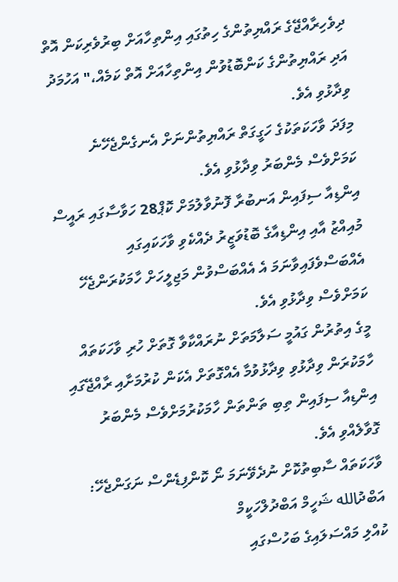ދިވެހިރާއްޖޭގެ ރައްޔިތުންގެ ހިތުގައި އިންތިހާއަށް ބިރުވެރިކަން އޮތް އަދި ރައްޔިތުންގެ ކަންބޮޑުވުން އިންތިހާއަށް އޮތް ކަމެއް،" އަހުމަދު ވިދާޅުވި އެވެ.
މިފަދަ ވާހަކަތަކުގެ ހަގީގަތް ރައްޔިތުންނަށް އެނގެންޖެހޭނެ ކަމަށްވެސް މެންބަރު ވިދާޅުވި އެވެ.
އިންޑިއާ ސިފައިން އަނބުރާ ފޮނުވާލުމަށް ކޮޕް28 ހަވާސާގައި ރައީސް މުއިއްޒު އާއި އިންޑިއާގެ ބޮޑުވަޒީރު ދެއްކެވި ވާހަކައިގައި އެއްބަސްވެފައިވާނަމަ އެ އެއްބަސްވުން މަޖިލީހަށް ހާމަކުރަންޖެހޭ ކަމަށްވެސް ވިދާޅުވި އެވެ.
މީގެ އިތުރުން ގައުމީ ސަލާމަތަށް ނުރައްކާވާ ގޮތަށް ހުރި ވާހަކަތައް ހާމަކުރަން ވިދާޅުވި ވިދާޅުވުމާ އެއްގޮތަށް އެކަން ކުރުމަށާއި ރާއްޖޭގައި އިންޑިއާ ސިފައިން ތިބި ތަންތަން ހާމަކުރުމަށްވެސް މެންބަރު ގޮވާލެއްވި އެވެ.
ވާހަކަތައް ސާބިތުކޮށް ނުދެވޭނަމަ ނޯ ކޮންފިޑެންސް ނަގަންޖެހޭ: އަބްދުالله ޝަހީމް އަބްދުލްހަކީމް
ކުއްލި މައްސަލައިގެ ބަހުސްގައި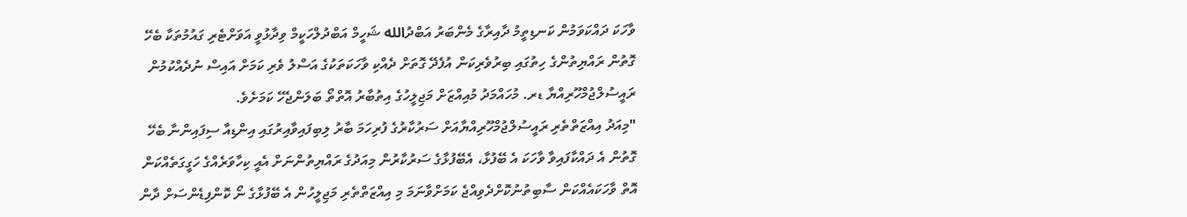ވާހަކަ ދައްކަވަމުން ކަނޑިތީމު ދާއިރާގެ މެންބަރު އަބްދުالله ޝަހީމް އަބްދުލްހަކީމް ވިދާޅުވީ އަވަށްޓެރި ގައުމުތަކާ ބެހޭ ގޮތުން ރައްޔިތުންގެ ހިތުގައި ބިރުވެރިކަން އުފެދޭ ގޮތަށް ދެއްކި ވާހަކަތަކުގެ އަސްލު ވެރި ކަމަށް އައިސް ނުދެއްކުމުން ރައީސުލްޖުމްހޫރިއްޔާ ޑރ. މުހައްމަދު މުއިއްޒަށް މަޖިލީހުގެ އިތުބާރު އޮތްތޯ ބަލަންޖެހޭ ކަމަށެވެ.
"މިއަދު އިއްޒަތްތެރި ރައީސުލްޖުމްހޫރިއްޔާއަށް ސަރުކާރުގެ ފުރިހަމަ ބާރު ލިބިފައިވާއިރުގައި އިންޑިއާ ސިފައިންނާ ބެހޭ ގޮތުން އެ ދައްކާފައިވާ ވާހަކަ އެ ބޭފުޅާ، އެބޭފުޅާގެ ސަރުކާރުން މިއަދުގެ ރައްޔިތުންނަށް އެއީ ކިހާވަރެއްގެ ހަގީގަތެއްކަން އޮތް ވާހަކައެއްކަން ސާބިތުނުކޮށްދެވިއްޖެ ކަމަށްވާނަމަ މި އިއްޒަތްތެރި މަޖިލީހުން އެ ބޭފުޅާގެ ނޯ ކޮންފިޑެންސަށް ދާން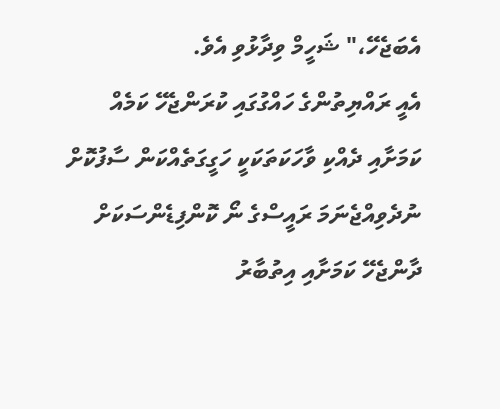އެބަޖެހޭ،" ޝަހީމް ވިދާޅުވި އެވެ.
އެއީ ރައްޔިތުންގެ ހައްގުގައި ކުރަންޖެހޭ ކަމެއް ކަމަށާއި ދެއްކި ވާހަކަތަކަކީ ހަގީގަތެއްކަން ސާފުކޮށް ނުދެވިއްޖެނަމަ ރައީސްގެ ނޯ ކޮންފިޑެންސަކަށް ދާންޖެހޭ ކަމަށާއި އިތުބާރު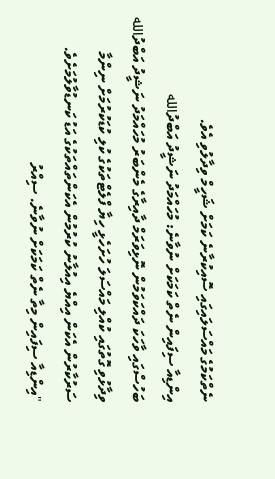ނެތްކަމުގެ މައްސަލައިގައި ސޮއިކުރާނެ ކަމަށް ޝަހީމް ވިދާލުވި އެވެ.
އިންޑިއާ ސިފައިން ނެތް ކަމަކަށް ނުވާނެ: މުހައްމަދު ނަޝީދު އަބްދުالله
ބަހުސްގައި ވާހަކަ ދައްކަވަމުން ނޮޅިވަރަމް ދާއިރާގެ މެންބަރު މުހައްމަދު ނަޝީދު އަބްދުالله ވިދާޅުވި ގޮތުގައި ކުއްލި މައްސަލަ ހުށަހެޅީ ހިޔާ ފްލެޓްތަކުގެ ކުލި ކުޑަކުރުމަށް ނިންމާ ސަރުކާރުން އެކަން އިއްޔެ އިއުލާނު ކުރުމުން އެކަންތައްތަކުގެ އަޑު ކަނޑުވާލުމަށެވެ.
"އިންޑިއާ ސިފައިން މިތާ ނެތް ކަމަކަށް ނުވާނެ. ސިއްރު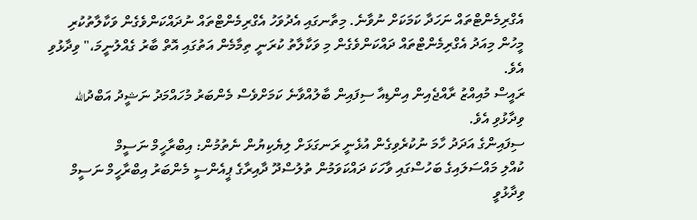އެގްރިމެންޓްތައް ނަހަދާ ކަމަކަށް ނުވާނެ. މިތާނގައި އެދުވަހު އެގްރިމެންޓްތައް ނުދައްކަންވެގެން ވަކާލާތުކުރި މީހުން މިއަދު އެގްރިމެންޓްތައް ދައްކަންވެގެން މި ވަކާލާތު ކުރަނީ ތިމާމެން އަތުގައި އޮތް ބާރު ގެއްލުނީމަ،" ވިދާޅުވި އެވެ.
ރައީސް މުއިއްޒު ރާއްޖެއިން އިންޑިއާ ސިފައިން ބާލުއްވާނެ ކަމަށްވެސް މެންބަރު މުހައްމަދު ނަޝީދު އަބްދުالله ވިދާޅުވި އެވެ.
ސިފައިންގެ އަދަދު ހާމަ ނުކުރެވިގެން އުޅެނީ ރަނގަޅަށް ލިޔެކިޔުން ނެތުމުން: އިބްރާހީމް ނަސީމް
ކުއްލި މައްސަލައިގެ ބަހުސްގައި ވާހަކަ ދައްކަވަމުން ތުލުސްދޫ ދާއިރާގެ ޕީއެންސީ މެންބަރު އިބްރާހީމް ނަސީމް ވިދާޅުވީ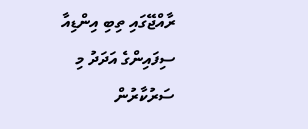ރާއްޖޭގައި ތިބި އިންޑިއާ ސިފައިންގެ އަދަދު މި ސަރުކާރުން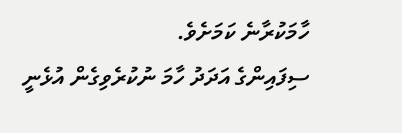ހާމަކުރާނެ ކަމަށެވެ.
ސިފައިންގެ އަދަދު ހާމަ ނުކުރެވިގެން އުޅެނީ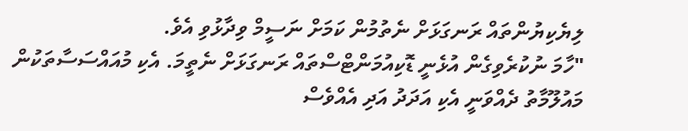ލިޔެކިޔުންތައް ރަނގަޅަށް ނެތުމުން ކަމަށް ނަސީމް ވިދާޅުވި އެވެ.
"ހާމަ ނުކުރެވިގެން އުޅެނީ ޑޮކިއުމަންޓްސްތައް ރަނގަޅަށް ނެތީމަ. އެކި މުއައްސަސާތަކުން މައުލޫމާތު ދެއްވަނީ އެކި އަދަދު އަދި އެއްވެސް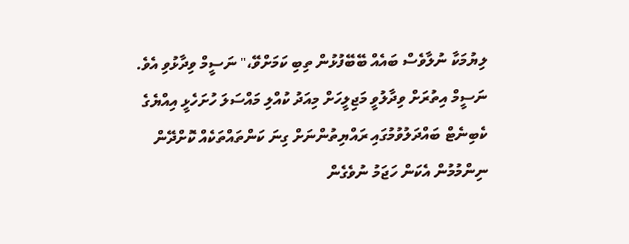ލިޔުމަކާ ނުލާވެސް ބައެއް ބޭބޭފުޅުން ތިބި ކަމަށްވޭ،" ނަސީމް ވިދާޅުވި އެވެ.
ނަސީމް އިތުރަށް ވިދާލުވީ މަޖިލީހަށް މިއަދު ކުއްލި މައްސަލަ ހުށަހެޅީ އިއްޔެގެ ކެބިނެޓް ބައްދަލުވުމުގައި ރައްޔިތުންނަށް ގިނަ ކަންތައްތަކެއް ކޮށްދޭން ނިންމުމުން އެކަން ހަޖަމު ނުވެގެން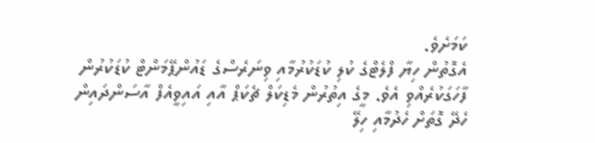ކަމަށެވެ.
އެގޮތުން ހިޔާ ފްލެޓްގެ ކުލި ކުޑަކުރުމާއި ވިނަރެސްގެ ޑައުންޕޭމަންޓް ކުޑަކުރުން ފާހަގަކުރެއްވި އެވެ. މީގެ އިތުރުން މެޑިކަލް ޗެކަޕް އާއި އައިވީއެފް އާސަންދައިން ހެދޭ ގޮތަށް ހެދުމާއި ހިލޭ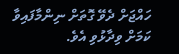ހައްޖަށް ދެވޭ ގޮތަށް ނިންމާފައިވާ ކަމަށް ވިދާޅުވި އެވެ.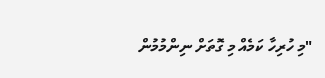"މި ހުރިހާ ކަމެއް މި ގޮތަށް ނިންމުމުން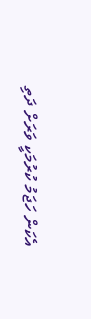އެކަން ހަޖަމު ކުރުމަކީ ވަރަށް ދަތި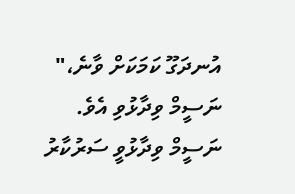އުނދަގޫ ކަމަކަށް ވާނެ،" ނަސީމް ވިދާޅުވި އެވެ.
ނަސީމް ވިދާޅުވީ ސަރުކާރު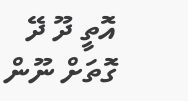އޮތީ ދޫ ދޭ ގޮތަށް ނޫން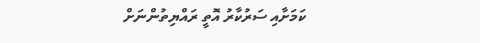ކަމަށާއި ސަރުކާރު އޮތީ ރައްޔިތުންނަށް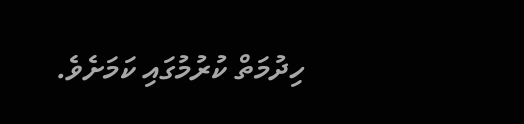ހިދުމަތް ކުރުމުގައި ކަމަށެވެ.